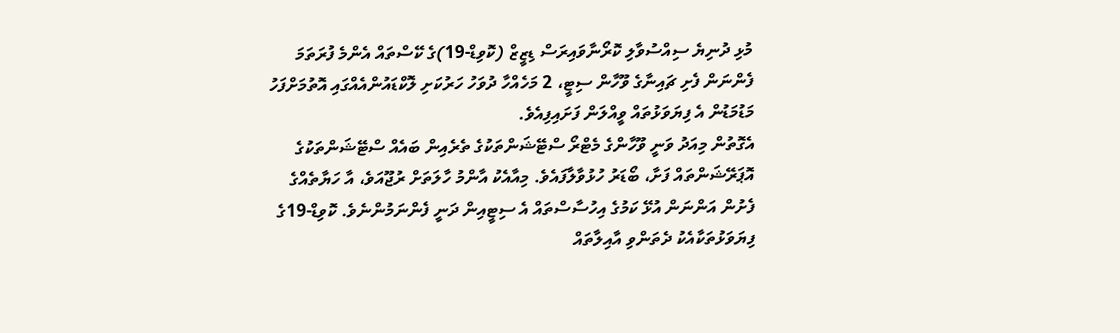މުޅި ދުނިޔެ ސިއްސުވާލި ކޮރޯނާވައިރަސް ޑިޒީޒް (ކޮވިޑް-19)ގެ ކޭސްތައް އެންމެ ފުރަތަމަ ފެންނަން ފެށި ޗައިނާގެ ވޫހާން ސިޓީ، 2 މަހެއްހާ ދުވަހު ހަރުކަށި ލޮކްޑައުންއެއްގައި އޮތުމަށްފަހު މަޑުމަޑުން އެ ފިޔަވަޅުތައް ވީއްލަން ފަށައިފިއެވެ.
އެގޮތުން މިއަދު ވަނީ ވޫހާންގެ މެޓްރޯ ސްޓޭޝަންތަކުގެ ތެރެއިން ބައެއް ސްޓޭޝަންތަކުގެ އޮޕަރޭޝަންތައް ފަށާ، ބޯޑަރު ހުޅުވާލާފައެވެ. މިއާއެކު އާންމު ހާލަތަށް ރުޖޫއަވެ، އާ ހަޔާތެއްގެ ފެށުން އަންނަން އުޅޭ ކަމުގެ އިހުސާސްތައް އެ ސިޓީއިން ދަނީ ފެންނަމުންނެވެ. ކޮވިޑް-19ގެ ފިޔަވަޅުތަކާއެކު ދެތަންވި އާއިލާތައް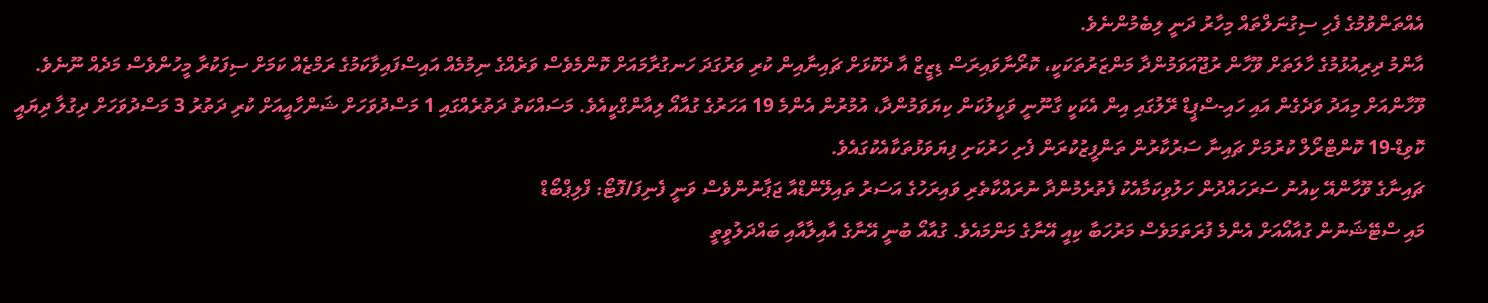އެއްތަންވުމުގެ ފެހި ސިގުނަލްތައް މިހާރު ދަނީ ލިބެމުންނެވެ.
އާންމު ދިރިއުޅުމުގެ ހާލަތަށް ވޫހާން ރުޖޫއަވަމުންދާ މަންޒަރުތަކަކީ، ކޮރޯނާވައިރަސް ޑިޒީޒް އާ ދެކޮޅަށް ޗައިނާއިން ކުރި ވަރުގަދަ ހަނގުރާމައަށް ކޮންމެވެސް ވަރެއްގެ ނިމުމެއް އައިސްފައިވާކަމުގެ ރަމްޒެއް ކަމަށް ސިފަކުރާ މީހުންވެސް މަދެއް ނޫނެވެ.
ވޫހާންއަށް މިއަދު ވަދެގެން އައި ހައި-ސްޕީޑް ރޭލުގައި އިން އެކަކީ ގާނޫނީ ވަކީލުކަން ކިޔަވަމުންދާ، އުމުރުން އެންމެ 19 އަހަރުގެ ގުއާއޯ ލިއާންގްކީއެވެ. މަސައްކަތު ދަތުރެއްގައި 1 މަސްދުވަހަށް ޝަންހާއީއަށް ކުރި ދަތުރު 3 މަސްދުވަހަށް ދިގުލާ ދިޔައީ ކޮވިޑް-19 ކޮންޓްރޯލް ކުރުމަށް ޗައިނާ ސަރުކާރުން ތަންފީޒުކުރަން ފެށި ހަރުކަށި ފިޔަވަޅުތަކާއެކުގައެވެ.
ޗައިނާގެ ވޫހާންއޭ ކިއުނު ސަރަހައްދުން ހަލުވިކަމާއެކު ފެތުރެމުންދާ ނުރައްކާތެރި ވައިރަހުގެ އަސަރު ތައިލޭންޑްއާ ޖަޕާނުންވެސް ވަނީ ފެނިފަ/ފޮޓޯ: ފްލިޕްބޯޑް
މައި ސްޓޭޝަނުން ގުއާއޯއަށް އެންމެ ފުރަތަމަވެސް މަރުހަބާ ކިއީ އޭނާގެ މަންމައެވެ. ގުއާއޯ ބުނީ އޭނާގެ އާއިލާއާއި ބައްދަލުވީތީ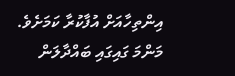އިންތިހާއަށް އުފާކުރާ ކަމަށެވެ. މަންމަ ގައިގައި ބައްދާލަން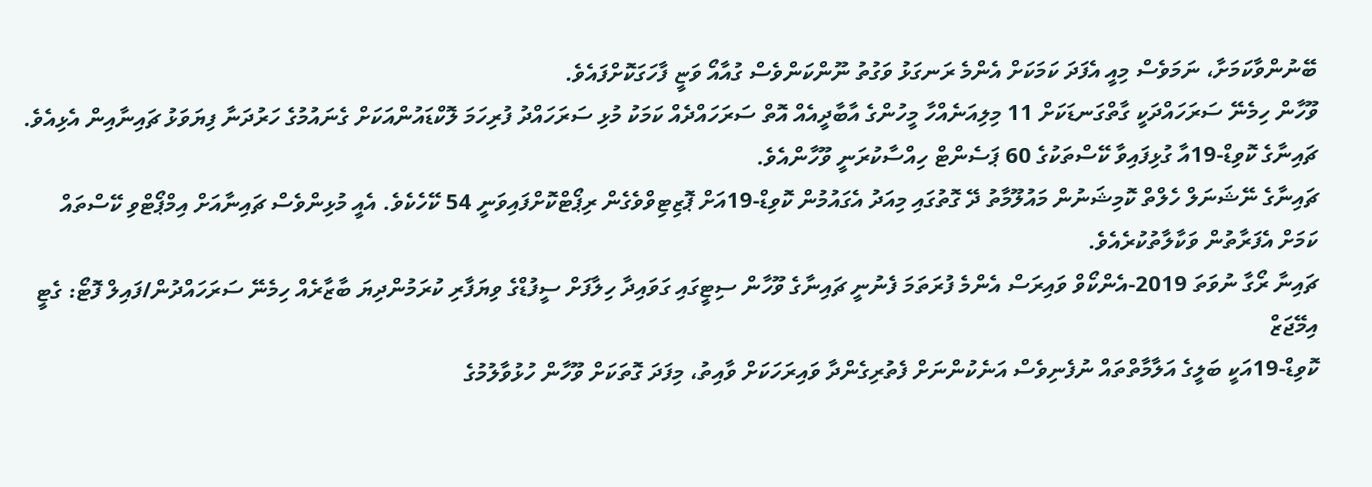ބޭނުންވާކަމަށާ، ނަމަވެސް މިއީ އެފަދަ ކަމަކަށް އެންމެ ރަނގަޅު ވަގުތު ނޫންކަންވެސް ގުއާއޯ ވަޏީ ފާހަގަކޮށްފައެވެ.
ވޫހާން ހިމެނޭ ސަރަހައްދަކީ ގާތްގަނޑަކަށް 11 މިލިއަނެއްހާ މީހުންގެ އާބާދީއެއް އޮތް ސަރަހައްދެއް ކަމަކު މުޅި ސަރަހައްދު ފުރިހަމަ ލޮކްޑައުންއަކަށް ގެނައުމުގެ ހަރުދަނާ ފިޔަވަޅު ޗައިނާއިން އެޅިއެވެ. ޗައިނާގެ ކޮވިޑް-19އާ ގުޅިފައިވާ ކޭސްތަކުގެ 60 ޕަސެންޓް ހިއްސާކުރަނީ ވޫހާންއެވެ.
ޗައިނާގެ ނޭޝަނަލް ހެލްތް ކޮމިޝަނުން މައުލޫމާތު ދޭ ގޮތުގައި މިއަދު އެގައުމުން ކޮވިޑް-19އަށް ޕޮޒިޓިވްވެގެން ރިޕޯޓްކޮށްފައިވަނީ 54 ކޭހެކެވެ. އެއީ މުޅިންވެސް ޗައިނާއަށް އިމްޕޯޓްވި ކޭސްތައް ކަމަށް އެފަރާތުން ވަކާލާތުކުރެއެވެ.
ޗައިނާ ރޯގާ ނުވަތަ 2019-އެންކޯވް ވައިރަސް އެންމެ ފުރަތަމަ ފެނުނީ ޗައިނާގެ ވޫހާން ސިޓީގައި ގަވައިދާ ހިލާފަށް ސީފުޑްގެ ވިޔަފާރި ކުރަމުންދިޔަ ބާޒާރެއް ހިމެނޭ ސަރަހައްދުން/ފައިލް ފޮޓޯ: ގެޓީ އިމޭޖަޒް
ކޮވިޑް-19އަކީ ބަލީގެ އަލާމާތްތައް ނުފެނިވެސް އަނެކުންނަށް ފެތުރިގެންދާ ވައިރަހަކަށް ވާއިތު، މިފަދަ ގޮތަކަށް ވޫހާން ހުޅުވާލުމުގެ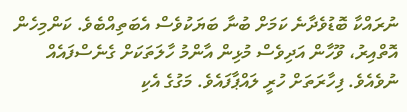ނުރައްކާ ބޮޑުވެދާނެ ކަމަށް ބުނާ ބަޔަކުވެސް އެބަތިއްބެވެ. ކަންމިހެން އޮތްއިރު، ވޫހާން އަދިވެސް މުޅިން އާންމު ހާލަތަކަށް ގެނެސްފައެއް ނުވެއެވެ. ފިހާރަތަށް ހުރީ ލައްޕާފައެވެ. މަގުގެ އެކި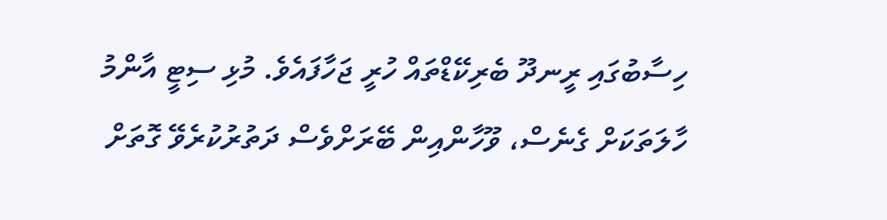ހިސާބުގައި ރީނދޫ ބެރިކޭޑްތައް ހުރީ ޖަހާފައެވެ. މުޅި ސިޓީ އާންމު ހާލަތަކަށް ގެނެސް، ވޫހާންއިން ބޭރަށްވެސް ދަތުރުކުރެވޭ ގޮތަށް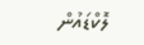ލޮކްޑައުން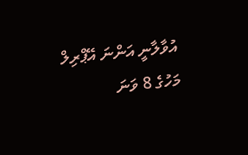އުވާލާނީ އަންނަ އޭޕްރިލް މަހުގެ 8 ވަނަ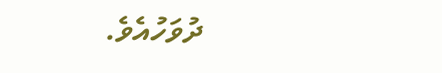ދުވަހުއެވެ.